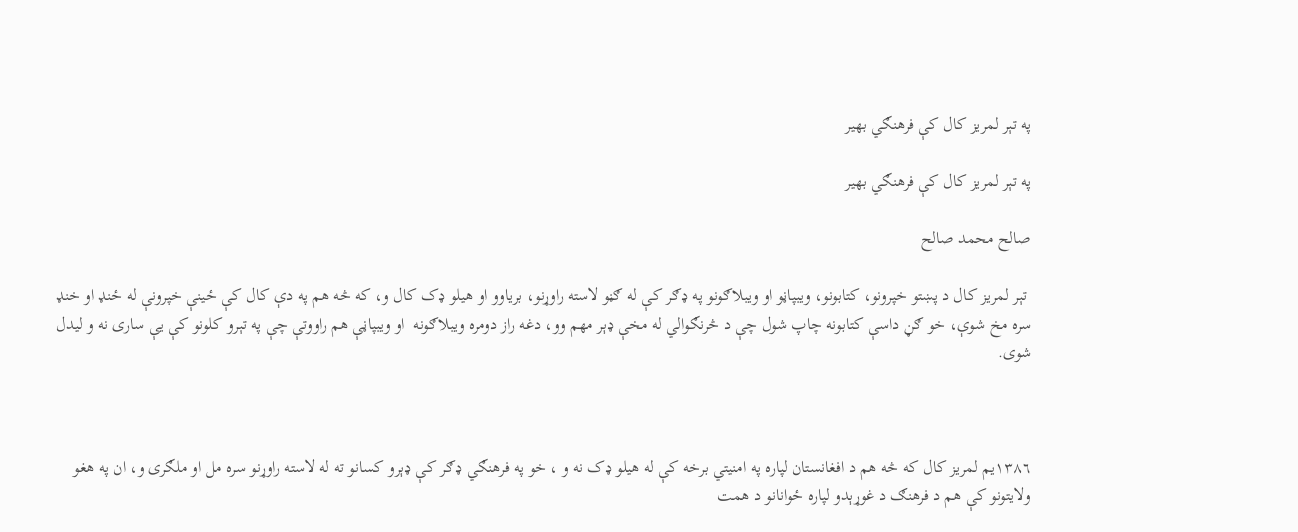په تېر لمريز کال کې فرهنګي بهير

په تېر لمريز کال کې فرهنګي بهير

صالح محمد صالح

 تېر لمريز کال د پښتو خپرونو، کتابونو، ويبپاڼو او ويبلاګونو په ډګر کې له ګڼو لاسته راوړنو، برياوو او هيلو ډک کال و، که څه هم په دې کال کې ځينې خپرونې له ځنډ او خنډ سره مخ شوې، خو ګڼ داسې کتابونه چاپ شول چې د څرنګوالي له مخې ډېر مهم وو، دغه راز دومره ويبلاګونه  او ويبپاڼې هم راووتې چې په تېرو کلونو کې يې سارى نه و ليدل شوى.



١٣٨٦يم لمريز کال که څه هم د افغانستان لپاره په امنيتي برخه کې له هيلو ډک نه و ، خو په فرهنګي ډګر کې ډېرو کسانو ته له لاسته راوړنو سره مل او ملګرى و، ان په هغو ولايتونو کې هم د فرهنګ د غوړېدو لپاره ځوانانو د همت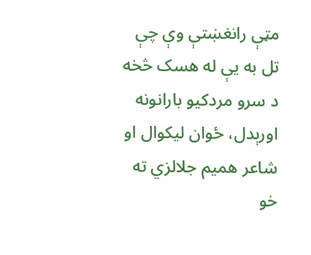مټې رانغښتې وې چې تل به يې له هسک څخه د سرو مردکيو بارانونه اورېدل، ځوان ليکوال او شاعر هميم جلالزي ته خو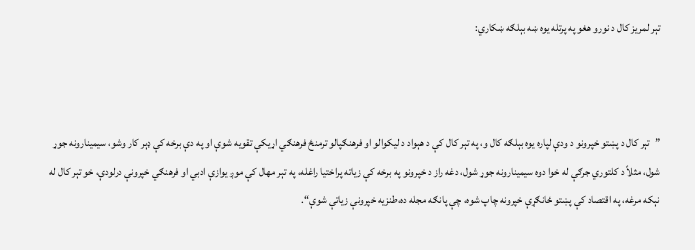تېر لمريز کال د نورو هغو په پرتله يوه ښه بېلګه ښکاري:



”تېر کال د پښتو خپرونو د ودې لپاره يوه بېلګه کال و، په تېر کال کې د هېواد د ليکوالو او فرهنګپالو ترمنځ فرهنګي اړيکې تقويه شوې او په دې برخه کې ډېر کار وشو، سيمينارونه جوړ شول، مثلاً د کلتوري جرګې له خوا دوه سيمينارونه جوړ شول، دغه راز د خپرونو په برخه کې زياته پراختيا راغله، په تېر مهال کې موږ يوازې ادبي او فرهنګي خپرونې درلودې، خو تېر کال له نېکه مرغه، په اقتصاد کې پښتو ځانګړې خپرونه چاپ شوه، چې پانګه مجله ده،طنزيه خپرونې زياتې شوې“.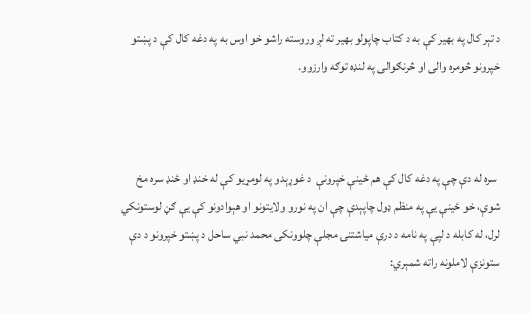د تېر کال په بهير کې به د کتاب چاپولو بهير ته لږ وروسته راشو خو اوس به په دغه کال کې د پښتو خپرونو څومره والى او څرنګوالى په لنډه توګه وارزوو.



 سره له دې چې په دغه کال کې هم ځينې خپرونې  د غوړېدو په لومړيو کې له خنډ او ځنډ سره مخ شوې، خو ځينې يې په منظم ډول چاپېدې چې ان په نورو ولايتونو او هېوادونو کې يې ګڼ لوستونکي لرل، له کابله د لپې په نامه د درې مياشتنۍ مجلې چلوونکى محمد نبي ساحل د پښتو خپرونو د دې ستونزې لاملونه راته شمېري: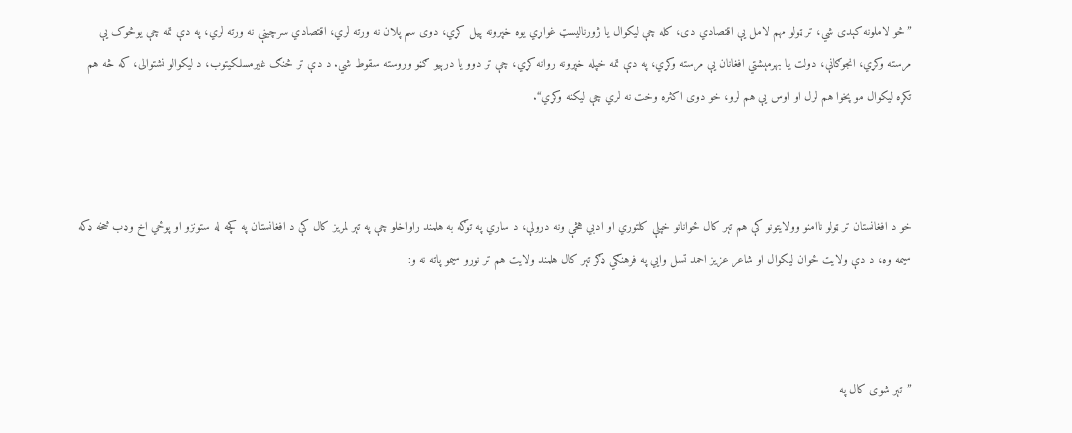”څو لاملونه کېدى شي، تر ټولو مهم لامل يې اقتصادي دى، کله چې ليکوال يا ژورناليسټ غواړي يوه خپرونه پيل کړي، دوى سم پلان نه ورته لري، اقتصادي سرچينې نه ورته لري، په دې تمه چې يوڅوک يې مرسته وکړي، انجوګانې، دولت يا بهرمېشتي افغانان يې مرسته وکړي، په دې تمه خپله خپرونه روانه کړي، چې تر دوو يا درېيو ګڼو وروسته سقوط شي. د دې تر څنګ غيرمسلکيتوب، د ليکوالو نشتوالى، که څه هم تکړه ليکوال مو پخوا هم لرل او اوس يې هم لرو، خو دوى اکثره وخت نه لري چې ليکنه وکړي“.



خو د افغانستان تر ټولو ناامنو وولايتونو کې هم تېر کال ځوانانو خپلې کلتوري او ادبي هڅې ونه درولې، د ساري په توګه به هلمند راواخلو چې په تېر لمريز کال کې د افغانستان په کچه له ستونزو او پوځي اخ وډب څخه ډکه سيمه وه، د دې ولايت ځوان ليکوال او شاعر عزيز احمد تسل وايي په فرهنګي ډګر تېر کال هلمند ولايت هم تر نورو سيمو پاته نه و:



”تېر شوى کال په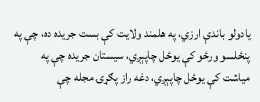يادولو باندې ارزي، په هلمند ولايت کې بست جريده ده، چې په پنځلسو ورځو کې يوځل چاپېږي، سيستان جريده چې په مياشت کې يوځل چاپېږي، دغه راز پګړۍ مجله چې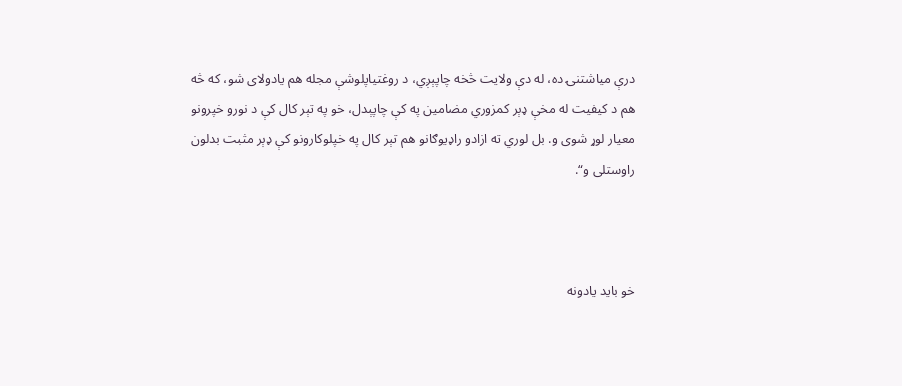درې مياشتنۍ ده، له دې ولايت څخه چاپېږي، د روغتياپلوشې مجله هم يادولاى شو، که څه هم د کيفيت له مخې ډېر کمزوري مضامين په کې چاپېدل، خو په تېر کال کې د نورو خپرونو معيار لوړ شوى و. بل لوري ته ازادو راډيوګانو هم تېر کال په خپلوکارونو کې ډېر مثبت بدلون راوستلى و“.



خو بايد يادونه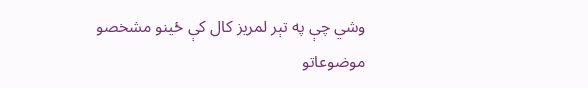وشي چې په تېر لمريز کال کې ځينو مشخصو موضوعاتو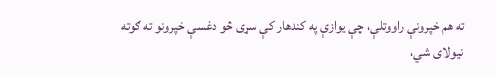ته هم خپرونې راووتلې، چې يوازې په کندهار کې سړى څو دغسې خپرونو ته ګوته نيولاى شي،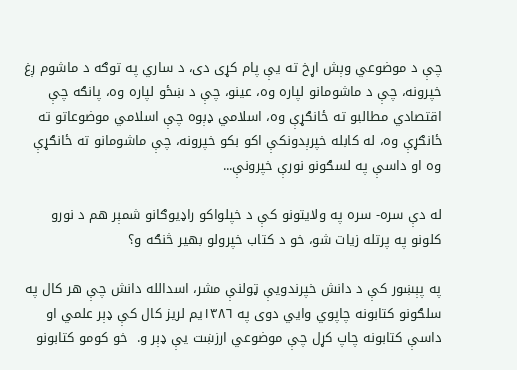چې د موضوعي وېش اړخ ته يې پام کړى دى، د ساري په توګه د ماشوم ږغ خپرونه، چې د ماشومانو لپاره وه، عينو، چې د ښځو لپاره وه، پانګه چې اقتصادي مطالبو ته ځانګړې وه، اسلامي ډېوه چې اسلامي موضوعاتو ته ځانګړې وه، له کابله خپرېدونکې اکو بکو خپرونه، چې ماشومانو ته ځانګړې وه او داسې په لسګونو نورې خپرونې...

له دې سره- سره په ولايتونو کې د خپلواکو راډيوګانو شمېر هم د نورو کلونو په پرتله زيات شو، خو د کتاب خپرولو بهير څنګه و؟

په پېښور کې د دانش خپرندويې ټولنې مشر، اسدالله دانش چې هر کال په سلګونو کتابونه چاپوي وايي دوى په ١٣٨٦يم لريز کال کې ډېر علمي او داسې کتابونه چاپ کړل چې موضوعي ارزښت يې ډېر و.  خو کومو کتابونو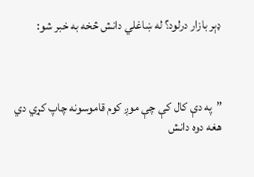ډېر بازار درلود؟ له ښاغلي دانش څخه به خبر شو:



”په دې کال کې چې موږ کوم قاموسونه چاپ کړي دي هغه دوه دانش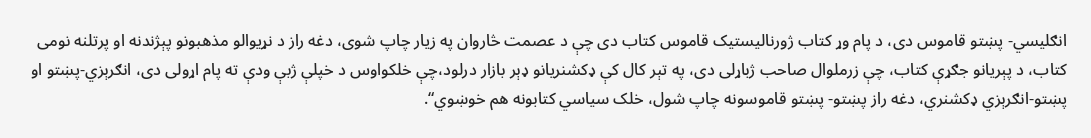انګليسي- پښتو قاموس دى، د پام وړ کتاب ژورناليستيک قاموس کتاب دى چې د عصمت څاروان په زيار چاپ شوى، دغه راز د نړيوالو مذهبونو پېژندنه او پرتلنه نومى کتاب، د پېريانو جګړې کتاب، چې زرملوال صاحب ژباړلى دى، په تېر کال کې ډکشنريانو ډېر بازار درلود،چې خلکواوس د خپلې ژبې ودې ته پام اړولى دى، انګرېزي-پښتو او پښتو-انګرېزي ډکشنري، دغه راز پښتو- پښتو قاموسونه چاپ شول، خلک سياسي کتابونه هم خوښوي“.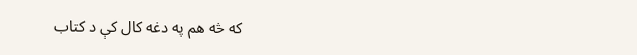که څه هم په دغه کال کې د کتاب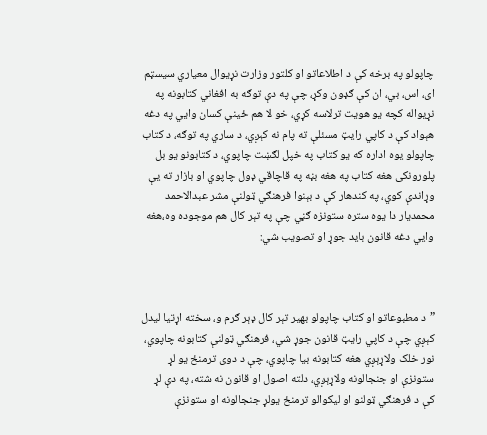چاپولو په برخه کې د اطلاعاتو او کلتور وزارت نړيوال معياري سيسټم اى، اس، بي، ان کې ګډون وکړ، چې په دې توګه به افغاني کتابونه په نړيواله کچه يو هويت ترلاسه کړي، خو لا هم ځينې کسان وايي په دغه هېواد کې د کاپي رايټ مسئلې ته پام نه کېږي، د ساري په توګه، د کتاب چاپولو يوه اداره که يو کتاب په خپل لګښت چاپوي، د کتابونو يو بل پلورونکى هغه کتاب په هغه بڼه په قاچاقي ډول چاپوي او بازار ته يې وړاندې کوي، په کندهار کې د بېنوا فرهنګي ټولنې مشر عبدالاحمد محمديار دا يوه ستره ستونزه ګڼي چې په تېر کال هم موجوده وه،هغه وايي دغه قانون بايد جوړ او تصويب شي:



”د مطبوعاتو او کتاب چاپولو بهير تېر کال ډېر ګرم و، سخته اړتيا ليدل کېږي چې د کاپي رايټ قانون جوړ شي، فرهنګي ټولنې کتابونه چاپوي، نور خلک ولاړېږي هغه کتابونه بيا چاپوي، چې د دوى ترمنځ يو لړ ستونزې او جنجالونه ولاړېږي، دلته اصول او قانون نه شته، په دې لړ کې د فرهنګي ټولنو او ليکوالو ترمنځ يولړ جنجالونه او ستونزې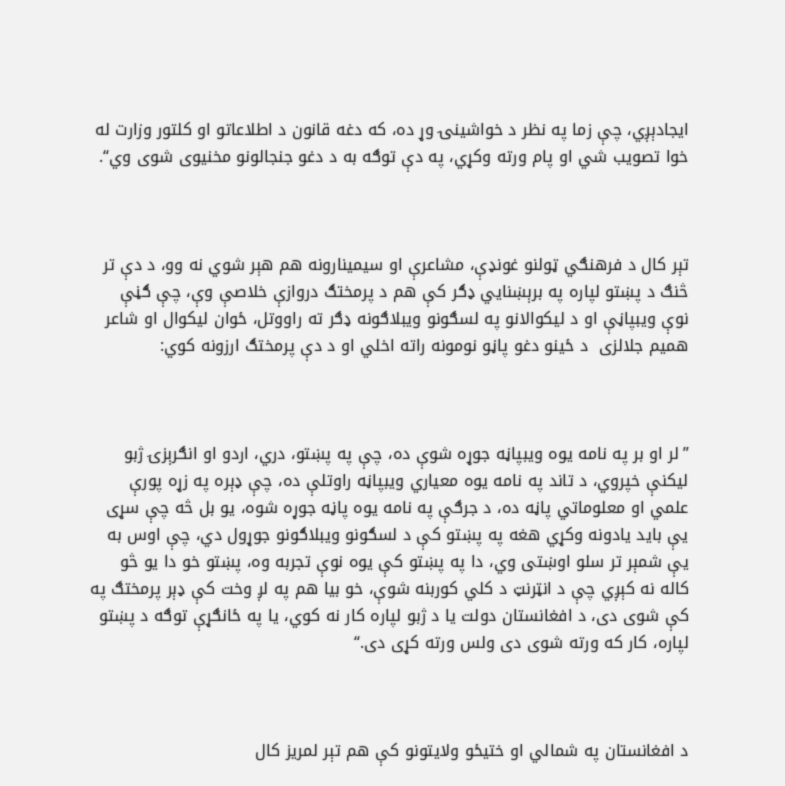ايجادېږي، چې زما په نظر د خواشينۍ وړ ده، که دغه قانون د اطلاعاتو او کلتور وزارت له خوا تصويب شي او پام ورته وکړي، په دې توګه به د دغو جنجالونو مخنيوى شوى وي“.



تېر کال د فرهنګي ټولنو غونډې، مشاعرې او سيمينارونه هم هېر شوي نه وو، د دې تر څنګ د پښتو لپاره په برېښنايي ډګر کې هم د پرمختګ دروازې خلاصې وې، چې ګڼې نوې ويبپاڼې او د ليکوالانو په لسګونو ويبلاګونه ډګر ته راووتل، ځوان ليکوال او شاعر هميم جلالزى  د ځينو دغو پاڼو نومونه راته اخلي او د دې پرمختګ ارزونه کوي:



”لر او بر په نامه يوه ويبپاڼه جوړه شوې ده، چې په پښتو، دري، اردو او انګرېزۍ ژبو ليکنې خپروي، د تاند په نامه يوه معياري ويبپاڼه راوتلې ده، چې ډېره په زړه پورې علمي او معلوماتي پاڼه ده، د جرګې په نامه يوه پاڼه جوړه شوه، يو بل څه چې سړى يې بايد يادونه وکړي هغه په پښتو کې د لسګونو ويبلاګونو جوړول دي، چې اوس به يې شمېر تر سلو اوښتى وي، دا په پښتو کې يوه نوې تجربه وه، پښتو خو دا يو څو کاله نه کېږي چې د انټرنټ د کلي کوربنه شوې، خو بيا هم په لږ وخت کې ډېر پرمختګ په کې شوى دى، د افغانستان دولت يا د ژبو لپاره کار نه کوي، يا په ځانګړې توګه د پښتو لپاره، کار که ورته شوى دى ولس ورته کړى دى.“



د افغانستان په شمالي او ختيځو ولايتونو کې هم تېر لمريز کال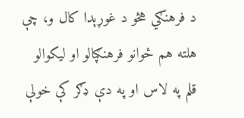د فرهنګي هڅو د غوړېدا کال و، چې هلته هم ځوانو فرهنګپالو او ليکوالو قلم په لاس او په دې ډګر کې خولې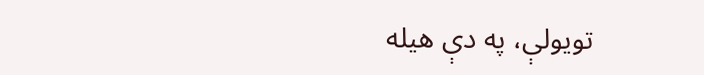تويولې، په دې هيله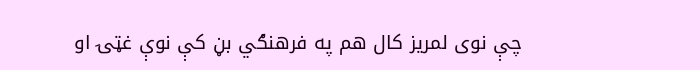چې نوى لمريز کال هم په فرهنګي بڼ کې نوې غټۍ او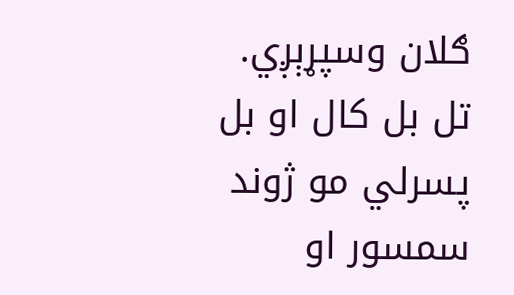ګلان وسپړېږي. تل بل کال او بل پسرلي مو ژوند سمسور او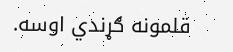قلمونه ګړندي اوسه.